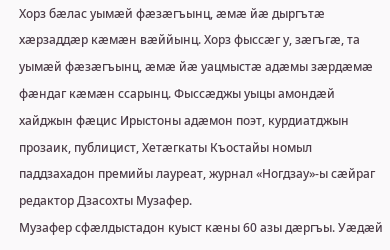Хорз бæлас уымæй фæзæгъынц, æмæ йæ дыргътæ хæрзаддæр кæмæн вæййынц. Хорз фыссæг у, зæгъгæ, та уымæй фæзæгъынц, æмæ йæ уацмыстæ адæмы зæрдæмæ фæндаг кæмæн ссарынц. Фыссæджы уыцы амондæй хайджын фæцис Ирыстоны адæмон поэт, курдиатджын прозаик, публицист, Хетæгкаты Къостайы номыл паддзахадон премийы лауреат, журнал «Ногдзау»-ы сæйраг редактор Дзасохты Музафер.
Музафер сфæлдыстадон куыст кæны 60 азы дæргъы. Уæдæй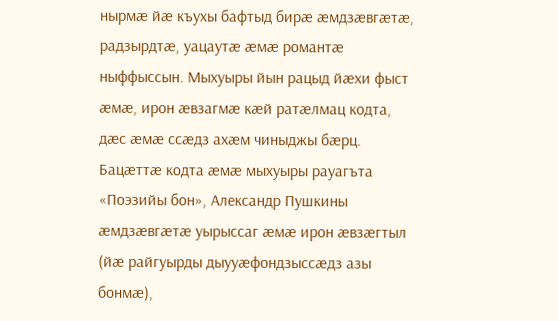нырмæ йæ къухы бафтыд бирæ æмдзæвгæтæ, радзырдтæ, уацаутæ æмæ романтæ ныффыссын. Мыхуыры йын рацыд йæхи фыст æмæ, ирон æвзагмæ кæй ратæлмац кодта, дæс æмæ ссæдз ахæм чиныджы бæрц. Бацæттæ кодта æмæ мыхуыры рауагъта «Поэзийы бон», Александр Пушкины æмдзæвгæтæ уырыссаг æмæ ирон æвзæгтыл (йæ райгуырды дыууæфондзыссæдз азы бонмæ),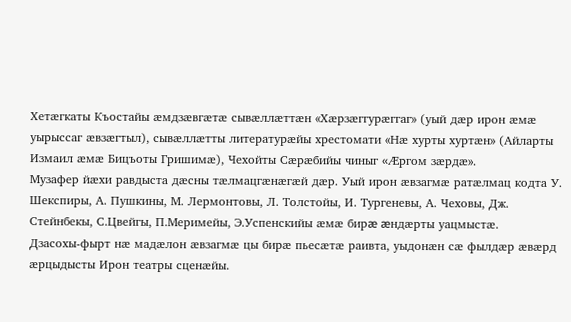Хетæгкаты Къостайы æмдзæвгæтæ сывæллæттæн «Хæрзæггурæггаг» (уый дæр ирон æмæ уырыссаг æвзæгтыл), сывæллæтты литературæйы хрестомати «Нæ хурты хуртæн» (Айларты Измаил æмæ Бицъоты Гришимæ), Чехойты Сæрæбийы чиныг «Æргом зæрдæ».
Музафер йæхи равдыста дæсны тæлмацгæнæгæй дæр. Уый ирон æвзагмæ ратæлмац кодта У. Шекспиры, А. Пушкины, М. Лермонтовы, Л. Толстойы, И. Тургеневы, А. Чеховы, Дж. Стейнбекы, С.Цвейгы, П.Меримейы, Э.Успенскийы æмæ бирæ æндæрты уацмыстæ.
Дзасохы-фырт нæ мадæлон æвзагмæ цы бирæ пьесæтæ раивта, уыдонæн сæ фылдæр æвæрд æрцыдысты Ирон театры сценæйы.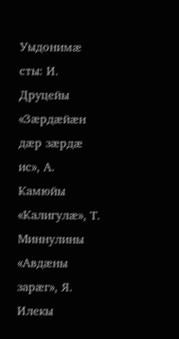Уыдонимæ сты: И. Друцейы «Зæрдæйæн дæр зæрдæ ис», А. Камюйы «Калигулæ», Т. Миннулины «Авдæны зарæг», Я. Илекы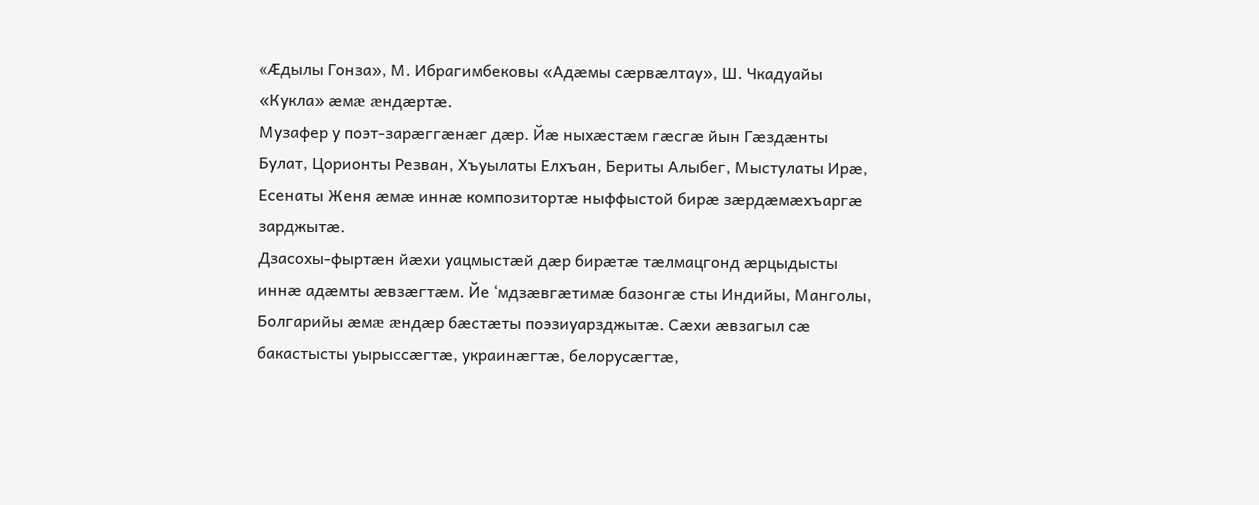«Æдылы Гонза», М. Ибрагимбековы «Адæмы сæрвæлтау», Ш. Чкадуайы «Кукла» æмæ æндæртæ.
Музафер у поэт-зарæггæнæг дæр. Йæ ныхæстæм гæсгæ йын Гæздæнты Булат, Цорионты Резван, Хъуылаты Елхъан, Бериты Алыбег, Мыстулаты Ирæ, Есенаты Женя æмæ иннæ композитортæ ныффыстой бирæ зæрдæмæхъаргæ зарджытæ.
Дзасохы-фыртæн йæхи уацмыстæй дæр бирæтæ тæлмацгонд æрцыдысты иннæ адæмты æвзæгтæм. Йе ‘мдзæвгæтимæ базонгæ сты Индийы, Манголы, Болгарийы æмæ æндæр бæстæты поэзиуарзджытæ. Сæхи æвзагыл сæ бакастысты уырыссæгтæ, украинæгтæ, белорусæгтæ,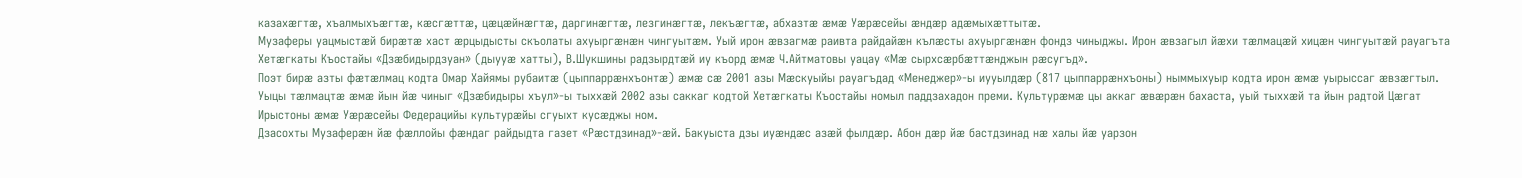казахæгтæ, хъалмыхъæгтæ, кæсгæттæ, цæцæйнæгтæ, даргинæгтæ, лезгинæгтæ, лекъæгтæ, абхазтæ æмæ Уæрæсейы æндæр адæмыхæттытæ.
Музаферы уацмыстæй бирæтæ хаст æрцыдысты скъолаты ахуыргæнæн чингуытæм. Уый ирон æвзагмæ раивта райдайæн кълæсты ахуыргæнæн фондз чиныджы. Ирон æвзагыл йæхи тæлмацæй хицæн чингуытæй рауагъта Хетæгкаты Къостайы «Дзæбидырдзуан» (дыууæ хатты), В.Шукшины радзырдтæй иу къорд æмæ Ч.Айтматовы уацау «Мæ сырхсæрбæттæнджын рæсугъд».
Поэт бирæ азты фæтæлмац кодта Омар Хайямы рубаитæ (цыппаррæнхъонтæ) æмæ сæ 2001 азы Мæскуыйы рауагъдад «Менеджер»-ы иууылдæр (817 цыппаррæнхъоны) ныммыхуыр кодта ирон æмæ уырыссаг æвзæгтыл. Уыцы тæлмацтæ æмæ йын йæ чиныг «Дзæбидыры хъул»-ы тыххæй 2002 азы саккаг кодтой Хетæгкаты Къостайы номыл паддзахадон преми. Культурæмæ цы аккаг æвæрæн бахаста, уый тыххæй та йын радтой Цæгат Ирыстоны æмæ Уæрæсейы Федерацийы культурæйы сгуыхт кусæджы ном.
Дзасохты Музаферæн йæ фæллойы фæндаг райдыдта газет «Рæстдзинад»-æй. Бакуыста дзы иуæндæс азæй фылдæр. Абон дæр йæ бастдзинад нæ халы йæ уарзон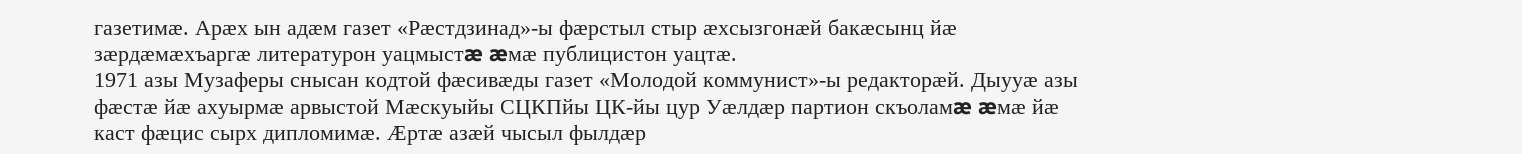газетимæ. Арæх ын адæм газет «Рæстдзинад»-ы фæрстыл стыр æхсызгонæй бакæсынц йæ зæрдæмæхъаргæ литературон уацмыстæ æмæ публицистон уацтæ.
1971 азы Музаферы снысан кодтой фæсивæды газет «Молодой коммунист»-ы редакторæй. Дыууæ азы фæстæ йæ ахуырмæ арвыстой Мæскуыйы СЦКПйы ЦК-йы цур Уæлдæр партион скъоламæ æмæ йæ каст фæцис сырх дипломимæ. Æртæ азæй чысыл фылдæр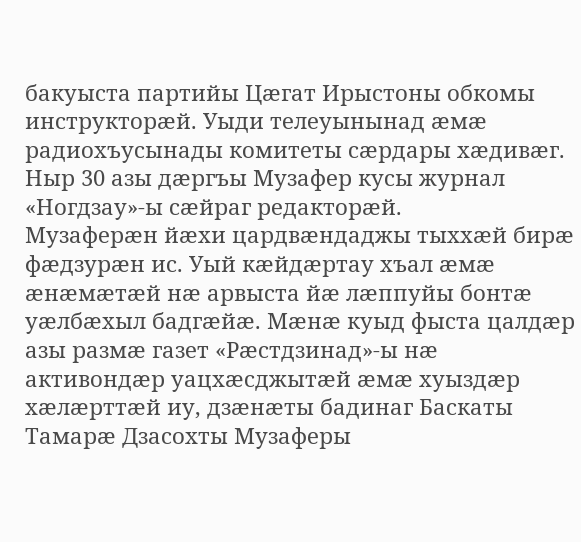бакуыста партийы Цæгат Ирыстоны обкомы инструкторæй. Уыди телеуынынад æмæ радиохъусынады комитеты сæрдары хæдивæг.
Ныр 30 азы дæргъы Музафер кусы журнал «Ногдзау»-ы сæйраг редакторæй.
Музаферæн йæхи цардвæндаджы тыххæй бирæ фæдзурæн ис. Уый кæйдæртау хъал æмæ æнæмæтæй нæ арвыста йæ лæппуйы бонтæ уæлбæхыл бадгæйæ. Мæнæ куыд фыста цалдæр азы размæ газет «Рæстдзинад»-ы нæ активондæр уацхæсджытæй æмæ хуыздæр хæлæрттæй иу, дзæнæты бадинаг Баскаты Тамарæ Дзасохты Музаферы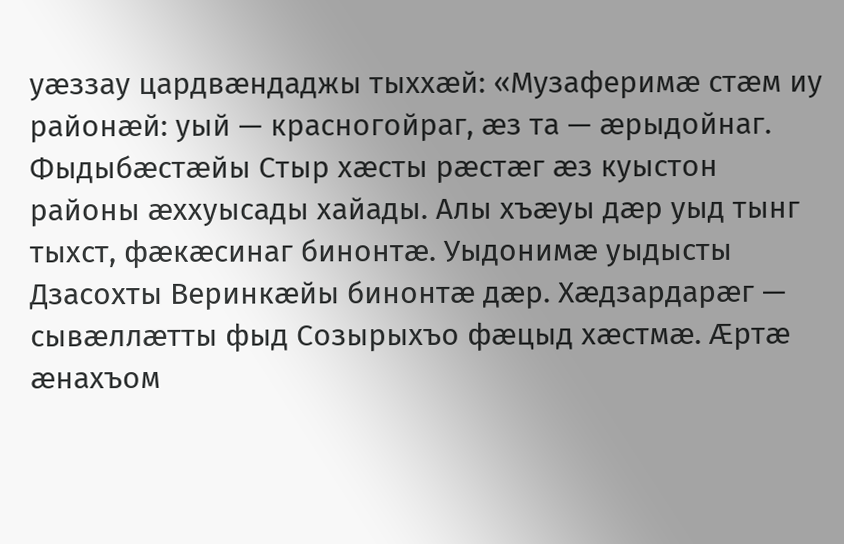уæззау цардвæндаджы тыххæй: «Музаферимæ стæм иу районæй: уый — красногойраг, æз та — æрыдойнаг. Фыдыбæстæйы Стыр хæсты рæстæг æз куыстон районы æххуысады хайады. Алы хъæуы дæр уыд тынг тыхст, фæкæсинаг бинонтæ. Уыдонимæ уыдысты Дзасохты Веринкæйы бинонтæ дæр. Хæдзардарæг — сывæллæтты фыд Созырыхъо фæцыд хæстмæ. Æртæ æнахъом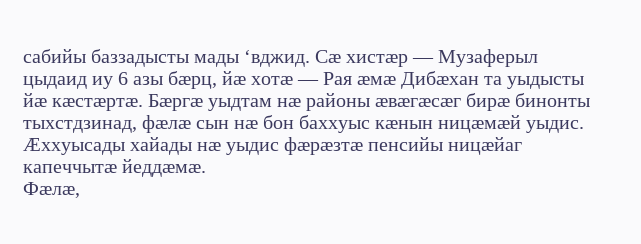сабийы баззадысты мады ‘вджид. Сæ хистæр — Музаферыл цыдаид иу 6 азы бæрц, йæ хотæ — Рая æмæ Дибæхан та уыдысты йæ кæстæртæ. Бæргæ уыдтам нæ районы æвæгæсæг бирæ бинонты тыхстдзинад, фæлæ сын нæ бон баххуыс кæнын ницæмæй уыдис. Æххуысады хайады нæ уыдис фæрæзтæ пенсийы ницæйаг капеччытæ йеддæмæ.
Фæлæ,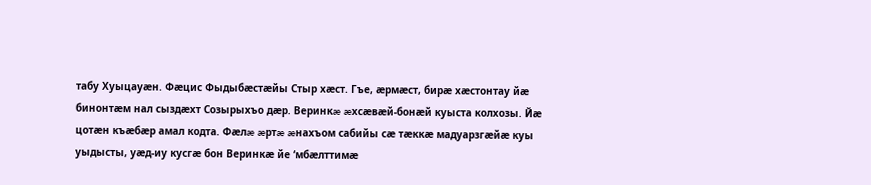табу Хуыцауæн. Фæцис Фыдыбæстæйы Стыр хæст. Гъе, æрмæст, бирæ хæстонтау йæ бинонтæм нал сыздæхт Созырыхъо дæр. Веринкæ æхсæвæй-бонæй куыста колхозы. Йæ цотæн къæбæр амал кодта. Фæлæ æртæ æнахъом сабийы сæ тæккæ мадуарзгæйæ куы уыдысты, уæд-иу кусгæ бон Веринкæ йе ‘мбæлттимæ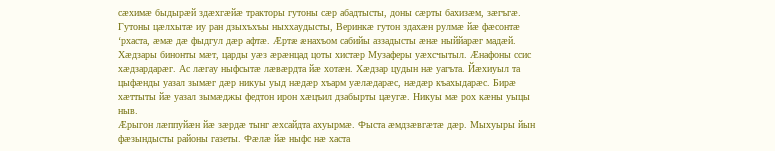сæхимæ быдырæй здæхгæйæ тракторы гутоны сæр абадтысты, доны сæрты бахизæм, зæгъгæ. Гутоны цæлхытæ иу ран дзыхъхъы ныххаудысты, Веринкæ гутон здахæн рулмæ йæ фæсонтæ ‘рхаста, æмæ дæ фыдгул дæр афтæ. Æртæ æнахъом сабийы аззадысты æнæ ныййарæг мадæй.
Хæдзары бинонты мæт, царды уæз æрæнцад цоты хистæр Музаферы уæхсчытыл. Æнафоны ссис хæдзардарæг. Ас лæгау ныфсытæ лæвæрдта йæ хотæн. Хæдзар цудын нæ уагъта. Йæхиуыл та цыфæнды уазал зымæг дæр никуы уыд нæдæр хъарм уæлæдарæс, нæдæр къахыдарæс. Бирæ хæттыты йæ уазал зымæджы федтон ирон хæцъил дзабырты цæугæ. Никуы мæ рох кæны уыцы ныв.
Æрыгон лæппуйæн йæ зæрдæ тынг æхсайдта ахуырмæ. Фыста æмдзæвгæтæ дæр. Мыхуыры йын фæзындысты районы газеты. Фæлæ йæ ныфс нæ хаста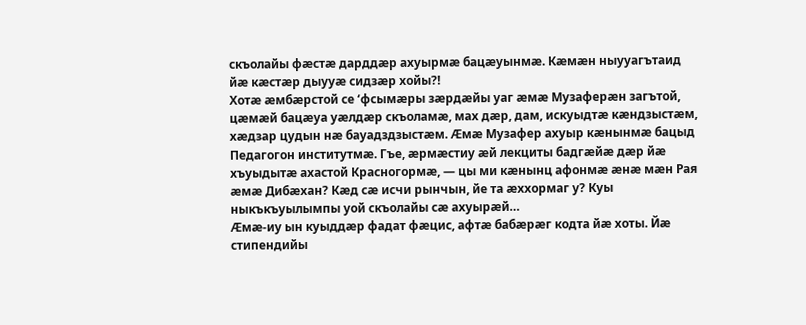скъолайы фæстæ дарддæр ахуырмæ бацæуынмæ. Кæмæн ныууагътаид йæ кæстæр дыууæ сидзæр хойы?!
Хотæ æмбæрстой се ‘фсымæры зæрдæйы уаг æмæ Музаферæн загътой, цæмæй бацæуа уæлдæр скъоламæ, мах дæр, дам, искуыдтæ кæндзыстæм, хæдзар цудын нæ бауадздзыстæм. Æмæ Музафер ахуыр кæнынмæ бацыд Педагогон институтмæ. Гъе, æрмæстиу æй лекциты бадгæйæ дæр йæ хъуыдытæ ахастой Красногормæ, — цы ми кæнынц афонмæ æнæ мæн Рая æмæ Дибæхан? Кæд сæ исчи рынчын, йе та æххормаг у? Куы ныкъкъуылымпы уой скъолайы сæ ахуырæй…
Æмæ-иу ын куыддæр фадат фæцис, афтæ бабæрæг кодта йæ хоты. Йæ стипендийы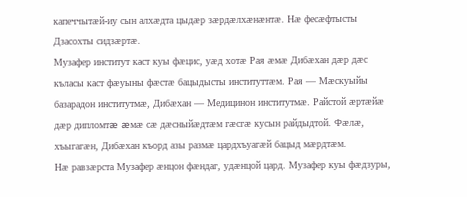капеччытæй-иу сын алхæдта цыдæр зæрдæлхæнæнтæ. Нæ фесæфтысты Дзасохты сидзæртæ.
Музафер институт каст куы фæцис, уæд хотæ Рая æмæ Дибæхан дæр дæс къласы каст фæуыны фæстæ бацыдысты институттæм. Рая — Мæскуыйы базарадон институтмæ, Дибæхан — Медицинон институтмæ. Райстой æртæйæ дæр дипломтæ æмæ сæ дæсныйæдтæм гæсгæ кусын райдыдтой. Фæлæ, хъыгагæн, Дибæхан къорд азы размæ цардхъуагæй бацыд мæрдтæм.
Нæ равзæрста Музафер æнцон фæндаг, удæнцой цард. Музафер куы фæдзуры,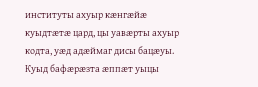институты ахуыр кæнгæйæ куыдтæтæ цард, цы уавæрты ахуыр кодта, уæд адæймаг дисы бацæуы. Куыд бафæрæзта æппæт уыцы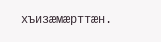хъизæмæрттæн.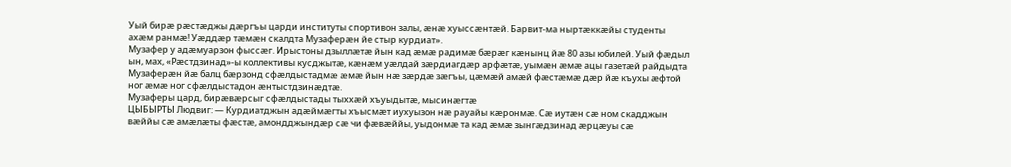Уый бирæ рæстæджы дæргъы царди институты спортивон залы, æнæ хуыссæнтæй. Барвит-ма ныртæккæйы студенты ахæм ранмæ! Уæддæр тæмæн скалдта Музаферæн йе стыр курдиат».
Музафер у адæмуарзон фыссæг. Ирыстоны дзыллæтæ йын кад æмæ радимæ бæрæг кæнынц йæ 80 азы юбилей. Уый фæдыл ын, мах, «Рæстдзинад»-ы коллективы кусджытæ, кæнæм уæлдай зæрдиагдæр арфæтæ, уымæн æмæ ацы газетæй райдыдта Музаферæн йæ балц бæрзонд сфæлдыстадмæ æмæ йын нæ зæрдæ зæгъы, цæмæй амæй фæстæмæ дæр йæ къухы æфтой ног æмæ ног сфæлдыстадон æнтыстдзинæдтæ.
Музаферы цард, бирæвæрсыг сфæлдыстады тыххæй хъуыдытæ, мысинæгтæ
ЦЫБЫРТЫ Людвиг: — Курдиатджын адæймæгты хъысмæт иухуызон нæ рауайы кæронмæ. Сæ иутæн сæ ном скадджын вæййы сæ амæлæты фæстæ, амондджындæр сæ чи фæвæййы, уыдонмæ та кад æмæ зынгæдзинад æрцæуы сæ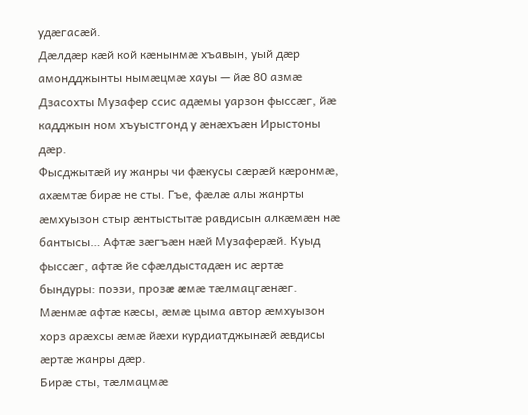удæгасæй.
Дæлдæр кæй кой кæнынмæ хъавын, уый дæр амондджынты нымæцмæ хауы — йæ 80 азмæ Дзасохты Музафер ссис адæмы уарзон фыссæг, йæ кадджын ном хъуыстгонд у æнæхъæн Ирыстоны дæр.
Фысджытæй иу жанры чи фæкусы сæрæй кæронмæ, ахæмтæ бирæ не сты. Гъе, фæлæ алы жанрты æмхуызон стыр æнтыстытæ равдисын алкæмæн нæ бантысы… Афтæ зæгъæн нæй Музаферæй. Куыд фыссæг, афтæ йе сфæлдыстадæн ис æртæ бындуры: поэзи, прозæ æмæ тæлмацгæнæг. Мæнмæ афтæ кæсы, æмæ цыма автор æмхуызон хорз арæхсы æмæ йæхи курдиатджынæй æвдисы æртæ жанры дæр.
Бирæ сты, тæлмацмæ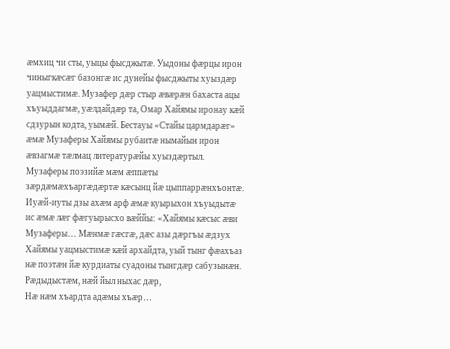æмхиц чи сты, уыцы фысджытæ. Уыдоны фæрцы ирон чиныгкæсæг базонгæ ис дунейы фысджыты хуыздæр уацмыстимæ. Музафер дæр стыр æвæрæн бахаста ацы хъуыддагмæ, уæлдайдæр та, Омар Хайямы иронау кæй сдзурын кодта, уымæй. Бестауы «Стайы цармдарæг» æмæ Музаферы Хайямы рубаитæ нымайын ирон æвзагмæ тæлмац литературæйы хуыздæртыл.
Музаферы поэзийæ мæм æппæты зæрдæмæхъаргæдæртæ кæсынц йæ цыппаррæнхъонтæ. Иуæй-иуты дзы ахæм арф æмæ куырыхон хъуыдытæ ис æмæ лæг фæгуырысхо вæййы: «Хайямы кæсыс æви Музаферы… Мæнмæ гæсгæ, дæс азы дæргъы æдзух Хайямы уацмыстимæ кæй архайдта, уый тынг фæахъаз нæ поэтæн йæ курдиаты суадоны тынгдæр сабузынæн.
Рæдыдыстæм, нæй йыл ныхас дæр,
Нæ нæм хъардта адæмы хъæр…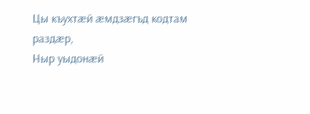Цы къухтæй æмдзæгъд кодтам раздæр,
Ныр уыдонæй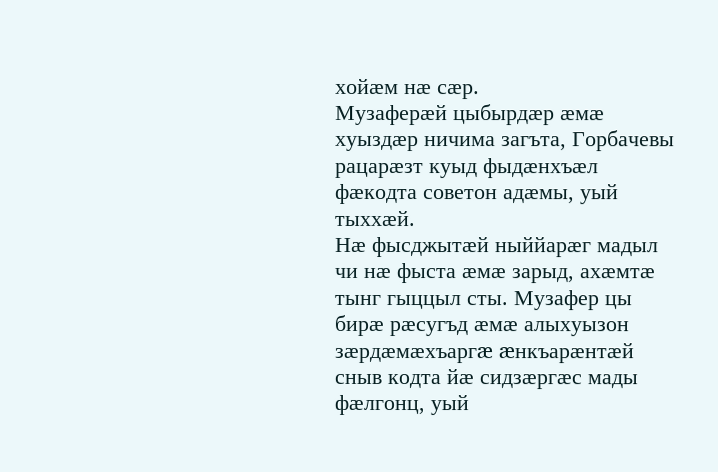хойæм нæ сæр.
Музаферæй цыбырдæр æмæ хуыздæр ничима загъта, Горбачевы рацарæзт куыд фыдæнхъæл фæкодта советон адæмы, уый тыххæй.
Нæ фысджытæй ныййарæг мадыл чи нæ фыста æмæ зарыд, ахæмтæ тынг гыццыл сты. Музафер цы бирæ рæсугъд æмæ алыхуызон зæрдæмæхъаргæ æнкъарæнтæй сныв кодта йæ сидзæргæс мады фæлгонц, уый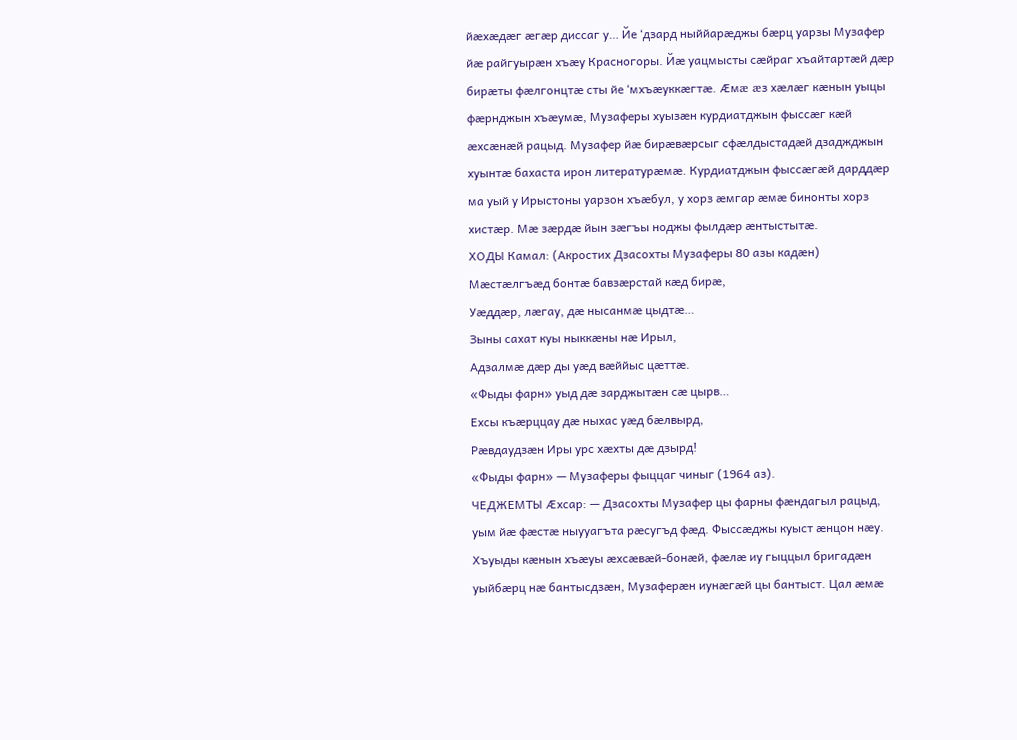йæхæдæг æгæр диссаг у… Йе ‘дзард ныййарæджы бæрц уарзы Музафер йæ райгуырæн хъæу Красногоры. Йæ уацмысты сæйраг хъайтартæй дæр бирæты фæлгонцтæ сты йе ‘мхъæуккæгтæ. Æмæ æз хæлæг кæнын уыцы фæрнджын хъæумæ, Музаферы хуызæн курдиатджын фыссæг кæй æхсæнæй рацыд. Музафер йæ бирæвæрсыг сфæлдыстадæй дзаджджын хуынтæ бахаста ирон литературæмæ. Курдиатджын фыссæгæй дарддæр ма уый у Ирыстоны уарзон хъæбул, у хорз æмгар æмæ бинонты хорз хистæр. Мæ зæрдæ йын зæгъы ноджы фылдæр æнтыстытæ.
ХОДЫ Камал: (Акростих Дзасохты Музаферы 80 азы кадæн)
Мæстæлгъæд бонтæ бавзæрстай кæд бирæ,
Уæддæр, лæгау, дæ нысанмæ цыдтæ…
Зыны сахат куы ныккæны нæ Ирыл,
Адзалмæ дæр ды уæд вæййыс цæттæ.
«Фыды фарн» уыд дæ зарджытæн сæ цырв…
Ехсы къæрццау дæ ныхас уæд бæлвырд,
Рæвдаудзæн Иры урс хæхты дæ дзырд!
«Фыды фарн» — Музаферы фыццаг чиныг (1964 аз).
ЧЕДЖЕМТЫ Æхсар: — Дзасохты Музафер цы фарны фæндагыл рацыд, уым йæ фæстæ ныууагъта рæсугъд фæд. Фыссæджы куыст æнцон нæу. Хъуыды кæнын хъæуы æхсæвæй-бонæй, фæлæ иу гыццыл бригадæн уыйбæрц нæ бантысдзæн, Музаферæн иунæгæй цы бантыст. Цал æмæ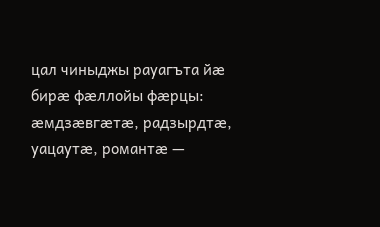цал чиныджы рауагъта йæ бирæ фæллойы фæрцы: æмдзæвгæтæ, радзырдтæ, уацаутæ, романтæ —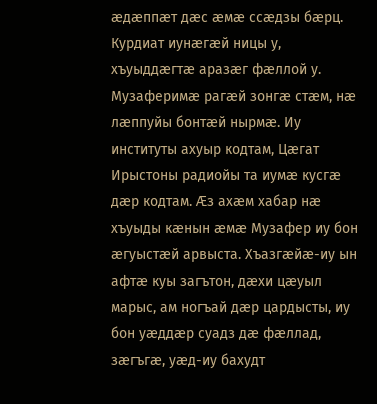æдæппæт дæс æмæ ссæдзы бæрц. Курдиат иунæгæй ницы у, хъуыддæгтæ аразæг фæллой у. Музаферимæ рагæй зонгæ стæм, нæ лæппуйы бонтæй нырмæ. Иу институты ахуыр кодтам, Цæгат Ирыстоны радиойы та иумæ кусгæ дæр кодтам. Æз ахæм хабар нæ хъуыды кæнын æмæ Музафер иу бон æгуыстæй арвыста. Хъазгæйæ-иу ын афтæ куы загътон, дæхи цæуыл марыс, ам ногъай дæр цардысты, иу бон уæддæр суадз дæ фæллад, зæгъгæ, уæд-иу бахудт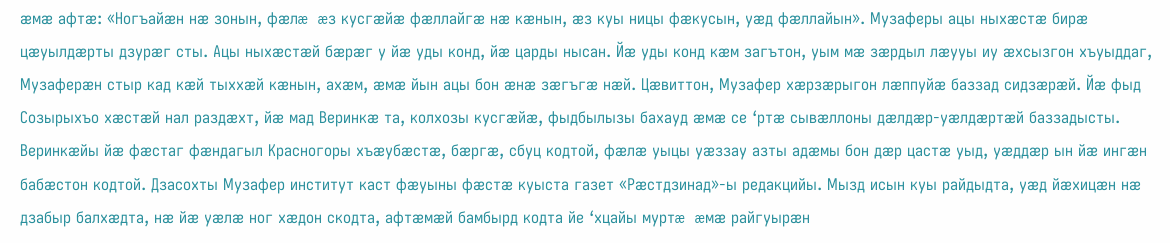æмæ афтæ: «Ногъайæн нæ зонын, фæлæ æз кусгæйæ фæллайгæ нæ кæнын, æз куы ницы фæкусын, уæд фæллайын». Музаферы ацы ныхæстæ бирæ цæуылдæрты дзурæг сты. Ацы ныхæстæй бæрæг у йæ уды конд, йæ царды нысан. Йæ уды конд кæм загътон, уым мæ зæрдыл лæууы иу æхсызгон хъуыддаг, Музаферæн стыр кад кæй тыххæй кæнын, ахæм, æмæ йын ацы бон æнæ зæгъгæ нæй. Цæвиттон, Музафер хæрзæрыгон лæппуйæ баззад сидзæрæй. Йæ фыд Созырыхъо хæстæй нал раздæхт, йæ мад Веринкæ та, колхозы кусгæйæ, фыдбылызы бахауд æмæ се ‘ртæ сывæллоны дæлдæр-уæлдæртæй баззадысты. Веринкæйы йæ фæстаг фæндагыл Красногоры хъæубæстæ, бæргæ, сбуц кодтой, фæлæ уыцы уæззау азты адæмы бон дæр цастæ уыд, уæддæр ын йæ ингæн бабæстон кодтой. Дзасохты Музафер институт каст фæуыны фæстæ куыста газет «Рæстдзинад»-ы редакцийы. Мызд исын куы райдыдта, уæд йæхицæн нæ дзабыр балхæдта, нæ йæ уæлæ ног хæдон скодта, афтæмæй бамбырд кодта йе ‘хцайы муртæ æмæ райгуырæн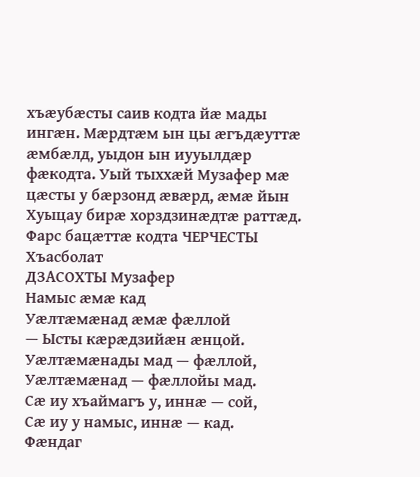хъæубæсты саив кодта йæ мады ингæн. Мæрдтæм ын цы æгъдæуттæ æмбæлд, уыдон ын иууылдæр фæкодта. Уый тыххæй Музафер мæ цæсты у бæрзонд æвæрд, æмæ йын Хуыцау бирæ хорздзинæдтæ раттæд.
Фарс бацæттæ кодта ЧЕРЧЕСТЫ Хъасболат
ДЗАСОХТЫ Музафер
Намыс æмæ кад
Уæлтæмæнад æмæ фæллой
— Ысты кæрæдзийæн æнцой.
Уæлтæмæнады мад — фæллой,
Уæлтæмæнад — фæллойы мад.
Сæ иу хъаймагъ у, иннæ — сой,
Сæ иу у намыс, иннæ — кад.
Фæндаг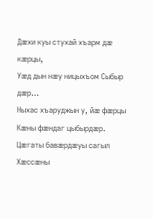Дæхи куы стухай хъарм дæ кæрцы,
Уæд дын нæу ницыхъом Сыбыр дæр…
Ныхас хъаруджын у, йæ фæрцы
Кæны фæндаг цыбырдæр.
Цæгаты бавæрдæуы сагыл
Хæссæны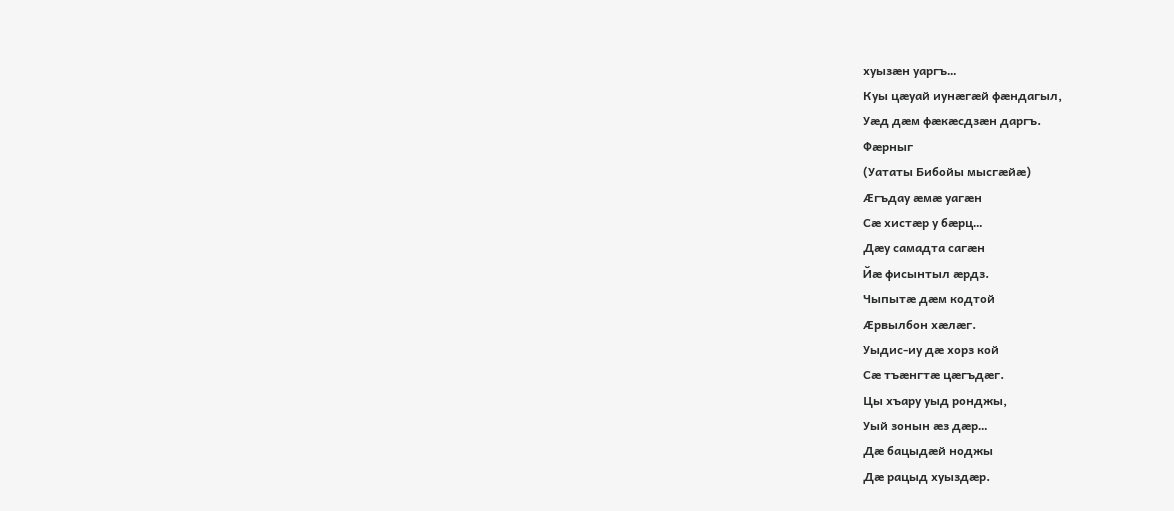хуызæн уаргъ…
Куы цæуай иунæгæй фæндагыл,
Уæд дæм фæкæсдзæн даргъ.
Фæрныг
(Уататы Бибойы мысгæйæ)
Æгъдау æмæ уагæн
Сæ хистæр у бæрц…
Дæу самадта сагæн
Йæ фисынтыл æрдз.
Чыпытæ дæм кодтой
Æрвылбон хæлæг.
Уыдис-иу дæ хорз кой
Сæ тъæнгтæ цæгъдæг.
Цы хъару уыд ронджы,
Уый зонын æз дæр…
Дæ бацыдæй ноджы
Дæ рацыд хуыздæр.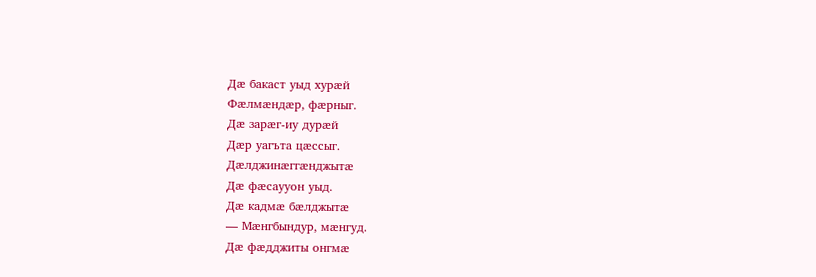Дæ бакаст уыд хурæй
Фæлмæндæр, фæрныг.
Дæ зарæг-иу дурæй
Дæр уагъта цæссыг.
Дæлджинæггæнджытæ
Дæ фæсаууон уыд.
Дæ кадмæ бæлджытæ
— Мæнгбындур, мæнгуд.
Дæ фæдджиты онгмæ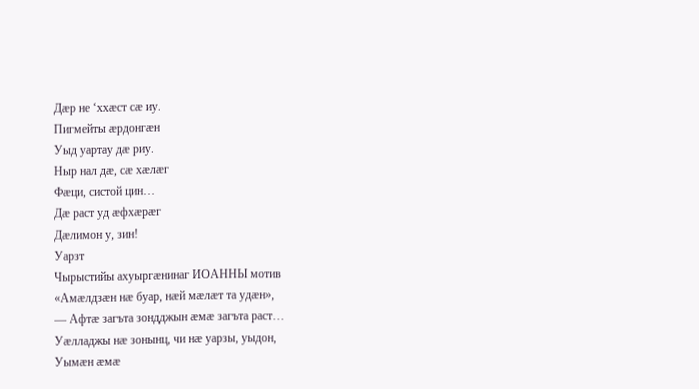Дæр не ‘ххæст сæ иу.
Пигмейты æрдонгæн
Уыд уартау дæ риу.
Ныр нал дæ, сæ хæлæг
Фæци, систой цин…
Дæ раст уд æфхæрæг
Дæлимон у, зин!
Уарзт
Чырыстийы ахуыргæнинаг ИОАННЫ мотив
«Амæлдзæн нæ буар, нæй мæлæт та удæн»,
— Афтæ загъта зондджын æмæ загъта раст…
Уæлладжы нæ зонынц, чи нæ уарзы, уыдон,
Уымæн æмæ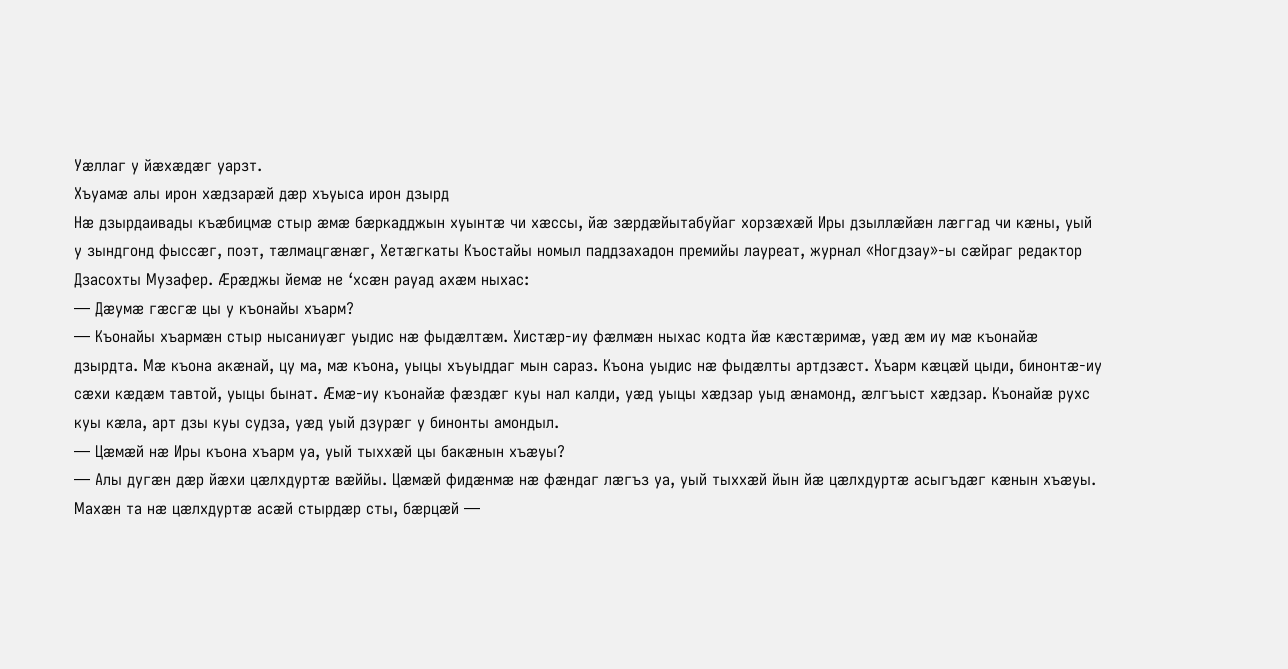Уæллаг у йæхæдæг уарзт.
Хъуамæ алы ирон хæдзарæй дæр хъуыса ирон дзырд
Нæ дзырдаивады къæбицмæ стыр æмæ бæркадджын хуынтæ чи хæссы, йæ зæрдæйытабуйаг хорзæхæй Иры дзыллæйæн лæггад чи кæны, уый у зындгонд фыссæг, поэт, тæлмацгæнæг, Хетæгкаты Къостайы номыл паддзахадон премийы лауреат, журнал «Ногдзау»-ы сæйраг редактор Дзасохты Музафер. Æрæджы йемæ не ‘хсæн рауад ахæм ныхас:
— Дæумæ гæсгæ цы у къонайы хъарм?
— Къонайы хъармæн стыр нысаниуæг уыдис нæ фыдæлтæм. Хистæр-иу фæлмæн ныхас кодта йæ кæстæримæ, уæд æм иу мæ къонайæ дзырдта. Мæ къона акæнай, цу ма, мæ къона, уыцы хъуыддаг мын сараз. Къона уыдис нæ фыдæлты артдзæст. Хъарм кæцæй цыди, бинонтæ-иу сæхи кæдæм тавтой, уыцы бынат. Æмæ-иу къонайæ фæздæг куы нал калди, уæд уыцы хæдзар уыд æнамонд, æлгъыст хæдзар. Къонайæ рухс куы кæла, арт дзы куы судза, уæд уый дзурæг у бинонты амондыл.
— Цæмæй нæ Иры къона хъарм уа, уый тыххæй цы бакæнын хъæуы?
— Алы дугæн дæр йæхи цæлхдуртæ вæййы. Цæмæй фидæнмæ нæ фæндаг лæгъз уа, уый тыххæй йын йæ цæлхдуртæ асыгъдæг кæнын хъæуы. Махæн та нæ цæлхдуртæ асæй стырдæр сты, бæрцæй —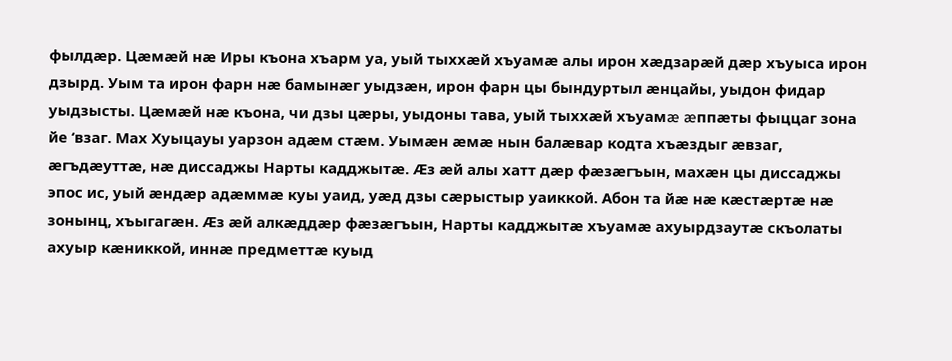фылдæр. Цæмæй нæ Иры къона хъарм уа, уый тыххæй хъуамæ алы ирон хæдзарæй дæр хъуыса ирон дзырд. Уым та ирон фарн нæ бамынæг уыдзæн, ирон фарн цы бындуртыл æнцайы, уыдон фидар уыдзысты. Цæмæй нæ къона, чи дзы цæры, уыдоны тава, уый тыххæй хъуамæ æппæты фыццаг зона йе ‘взаг. Мах Хуыцауы уарзон адæм стæм. Уымæн æмæ нын балæвар кодта хъæздыг æвзаг, æгъдæуттæ, нæ диссаджы Нарты кадджытæ. Æз æй алы хатт дæр фæзæгъын, махæн цы диссаджы эпос ис, уый æндæр адæммæ куы уаид, уæд дзы сæрыстыр уаиккой. Абон та йæ нæ кæстæртæ нæ зонынц, хъыгагæн. Æз æй алкæддæр фæзæгъын, Нарты кадджытæ хъуамæ ахуырдзаутæ скъолаты ахуыр кæниккой, иннæ предметтæ куыд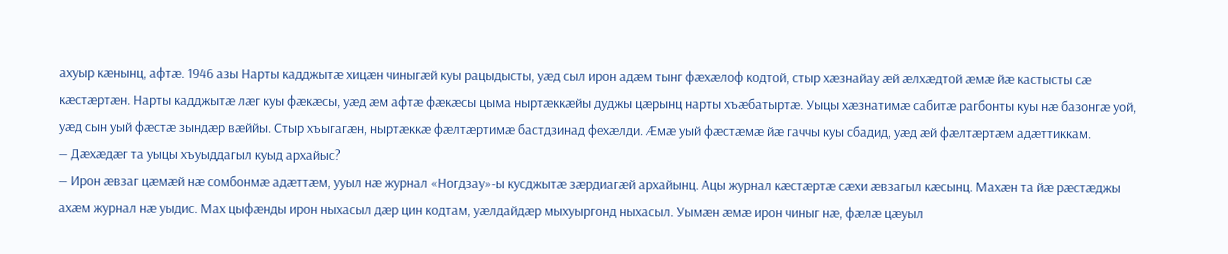ахуыр кæнынц, афтæ. 1946 азы Нарты кадджытæ хицæн чиныгæй куы рацыдысты, уæд сыл ирон адæм тынг фæхæлоф кодтой, стыр хæзнайау æй æлхæдтой æмæ йæ кастысты сæ кæстæртæн. Нарты кадджытæ лæг куы фæкæсы, уæд æм афтæ фæкæсы цыма ныртæккæйы дуджы цæрынц нарты хъæбатыртæ. Уыцы хæзнатимæ сабитæ рагбонты куы нæ базонгæ уой, уæд сын уый фæстæ зындæр вæййы. Стыр хъыгагæн, ныртæккæ фæлтæртимæ бастдзинад фехæлди. Æмæ уый фæстæмæ йæ гаччы куы сбадид, уæд æй фæлтæртæм адæттиккам.
— Дæхæдæг та уыцы хъуыддагыл куыд архайыс?
— Ирон æвзаг цæмæй нæ сомбонмæ адæттæм, ууыл нæ журнал «Ногдзау»-ы кусджытæ зæрдиагæй архайынц. Ацы журнал кæстæртæ сæхи æвзагыл кæсынц. Махæн та йæ рæстæджы ахæм журнал нæ уыдис. Мах цыфæнды ирон ныхасыл дæр цин кодтам, уæлдайдæр мыхуыргонд ныхасыл. Уымæн æмæ ирон чиныг нæ, фæлæ цæуыл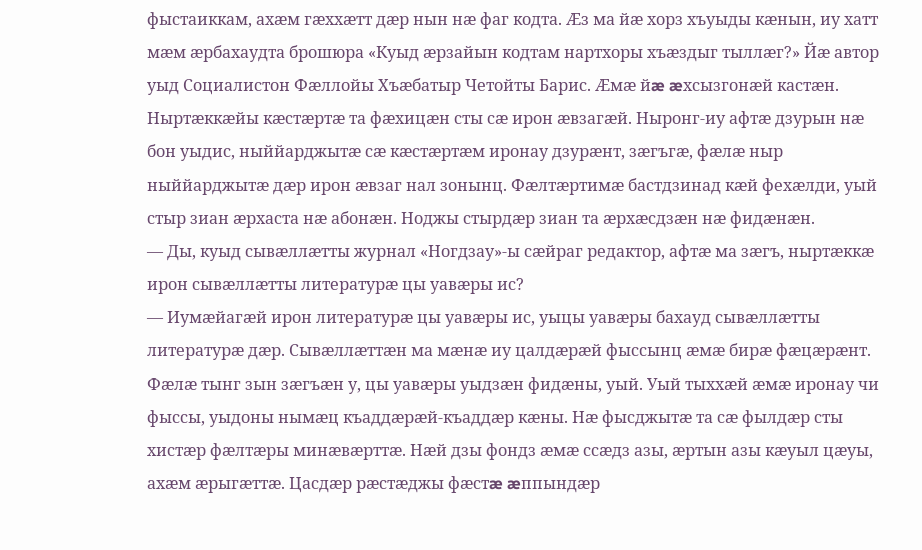фыстаиккам, ахæм гæххæтт дæр нын нæ фаг кодта. Æз ма йæ хорз хъуыды кæнын, иу хатт мæм æрбахаудта брошюра «Куыд æрзайын кодтам нартхоры хъæздыг тыллæг?» Йæ автор уыд Социалистон Фæллойы Хъæбатыр Четойты Барис. Æмæ йæ æхсызгонæй кастæн. Ныртæккæйы кæстæртæ та фæхицæн сты сæ ирон æвзагæй. Ныронг-иу афтæ дзурын нæ бон уыдис, ныййарджытæ сæ кæстæртæм иронау дзурæнт, зæгъгæ, фæлæ ныр ныййарджытæ дæр ирон æвзаг нал зонынц. Фæлтæртимæ бастдзинад кæй фехæлди, уый стыр зиан æрхаста нæ абонæн. Ноджы стырдæр зиан та æрхæсдзæн нæ фидæнæн.
— Ды, куыд сывæллæтты журнал «Ногдзау»-ы сæйраг редактор, афтæ ма зæгъ, ныртæккæ ирон сывæллæтты литературæ цы уавæры ис?
— Иумæйагæй ирон литературæ цы уавæры ис, уыцы уавæры бахауд сывæллæтты литературæ дæр. Сывæллæттæн ма мæнæ иу цалдæрæй фыссынц æмæ бирæ фæцæрæнт. Фæлæ тынг зын зæгъæн у, цы уавæры уыдзæн фидæны, уый. Уый тыххæй æмæ иронау чи фыссы, уыдоны нымæц къаддæрæй-къаддæр кæны. Нæ фысджытæ та сæ фылдæр сты хистæр фæлтæры минæвæрттæ. Нæй дзы фондз æмæ ссæдз азы, æртын азы кæуыл цæуы, ахæм æрыгæттæ. Цасдæр рæстæджы фæстæ æппындæр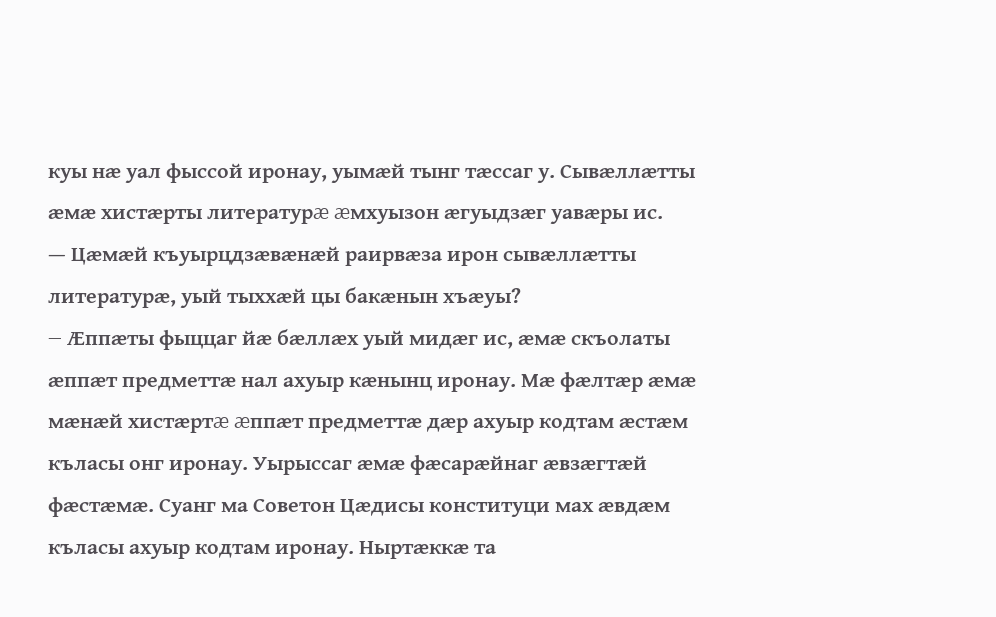куы нæ уал фыссой иронау, уымæй тынг тæссаг у. Сывæллæтты æмæ хистæрты литературæ æмхуызон æгуыдзæг уавæры ис.
— Цæмæй къуырцдзæвæнæй раирвæза ирон сывæллæтты литературæ, уый тыххæй цы бакæнын хъæуы?
— Æппæты фыццаг йæ бæллæх уый мидæг ис, æмæ скъолаты æппæт предметтæ нал ахуыр кæнынц иронау. Мæ фæлтæр æмæ мæнæй хистæртæ æппæт предметтæ дæр ахуыр кодтам æстæм къласы онг иронау. Уырыссаг æмæ фæсарæйнаг æвзæгтæй фæстæмæ. Суанг ма Советон Цæдисы конституци мах æвдæм къласы ахуыр кодтам иронау. Ныртæккæ та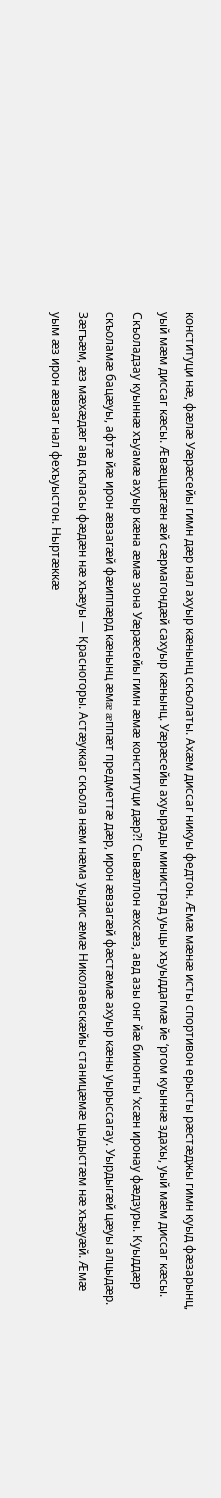конституци нæ, фæлæ Уæрæсейы гимн дæр нал ахуыр кæнынц скъолаты. Ахæм диссаг никуы федтон. Æмæ мæнæ исты спортивон ерысты рæстæджы гимн куыд фæзарынц, уый мæм диссаг кæсы. Æвæццæгæн æй сæрмагондæй сахуыр кæнынц. Уæрæсейы ахуырады министрад уыцы хъуыддагмæ йе ‘ргом куыннæ здахы, уый мæм диссаг кæсы. Скъоладзау куыннæ хъуамæ ахуыр кæна æмæ зона Уæрæсейы гимн æмæ конституци дæр?! Сывæллон æхсæз, авд азы онг йæ бинонты ‘хсæн иронау фæдзуры. Куыддæр скъоламæ бацæуы, афтæ йæ ирон æвзагæй фæиппæрд кæнынц æмæ æппæт предметтæ дæр, ирон æвзагæй фæстæмæ ахуыр кæны уырыссагау. Уырдыгæй цæуы алцыдæр. Зæгъæм, æз мæхæдæг авд къласы фæдæн нæ хъæуы — Красногоры. Астæуккаг скъола нæм нæма уыдис æмæ Николаевскæйы станицæмæ цыдыстæм нæ хъæуæй. Æмæ уым æз ирон æвзаг нал фехъуыстон. Ныртæккæ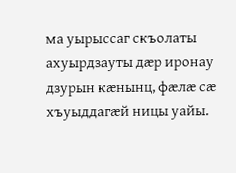ма уырыссаг скъолаты ахуырдзауты дæр иронау дзурын кæнынц, фæлæ сæ хъуыддагæй ницы уайы.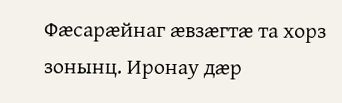Фæсарæйнаг æвзæгтæ та хорз зонынц. Иронау дæр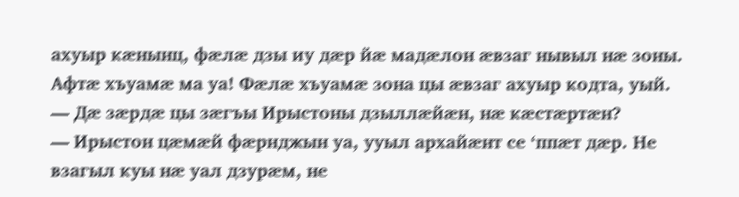ахуыр кæнынц, фæлæ дзы иу дæр йæ мадæлон æвзаг нывыл нæ зоны. Афтæ хъуамæ ма уа! Фæлæ хъуамæ зона цы æвзаг ахуыр кодта, уый.
— Дæ зæрдæ цы зæгъы Ирыстоны дзыллæйæн, нæ кæстæртæн?
— Ирыстон цæмæй фæрнджын уа, ууыл архайæнт се ‘ппæт дæр. Не взагыл куы нæ уал дзурæм, не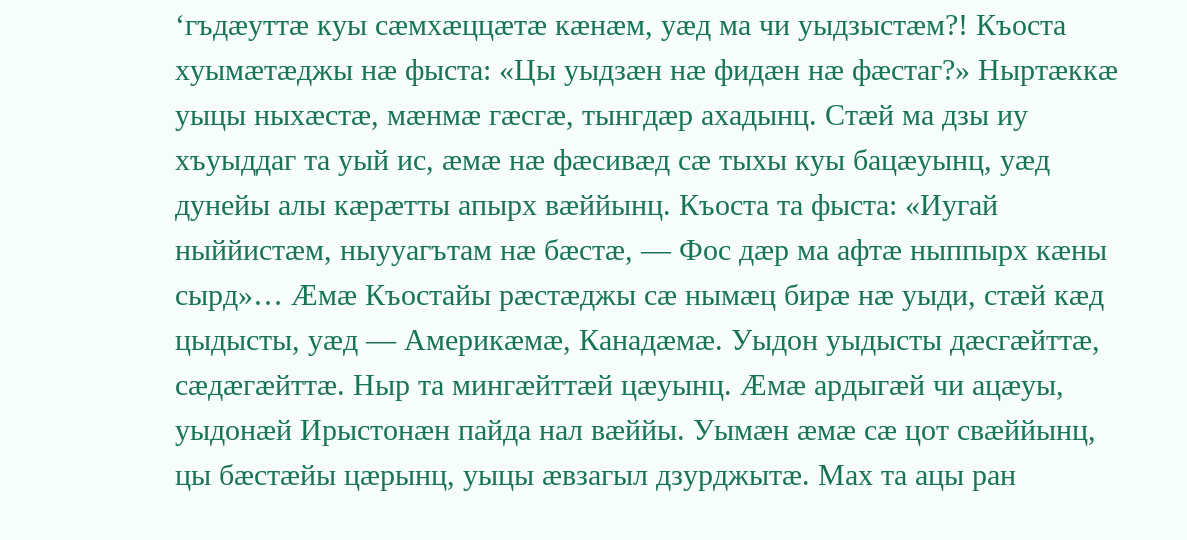‘гъдæуттæ куы сæмхæццæтæ кæнæм, уæд ма чи уыдзыстæм?! Къоста хуымæтæджы нæ фыста: «Цы уыдзæн нæ фидæн нæ фæстаг?» Ныртæккæ уыцы ныхæстæ, мæнмæ гæсгæ, тынгдæр ахадынц. Стæй ма дзы иу хъуыддаг та уый ис, æмæ нæ фæсивæд сæ тыхы куы бацæуынц, уæд дунейы алы кæрæтты апырх вæййынц. Къоста та фыста: «Иугай ныййистæм, ныууагътам нæ бæстæ, — Фос дæр ма афтæ ныппырх кæны сырд»… Æмæ Къостайы рæстæджы сæ нымæц бирæ нæ уыди, стæй кæд цыдысты, уæд — Америкæмæ, Канадæмæ. Уыдон уыдысты дæсгæйттæ, сæдæгæйттæ. Ныр та мингæйттæй цæуынц. Æмæ ардыгæй чи ацæуы, уыдонæй Ирыстонæн пайда нал вæййы. Уымæн æмæ сæ цот свæййынц, цы бæстæйы цæрынц, уыцы æвзагыл дзурджытæ. Мах та ацы ран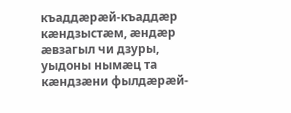къаддæрæй-къаддæр кæндзыстæм, æндæр æвзагыл чи дзуры, уыдоны нымæц та кæндзæни фылдæрæй-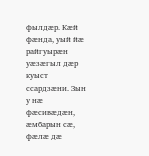фылдæр. Кæй фæнда, уый йæ райгуырæн уæзæгыл дæр куыст ссардзæни. Зын у нæ фæсивæдæн, æмбарын сæ, фæлæ дæ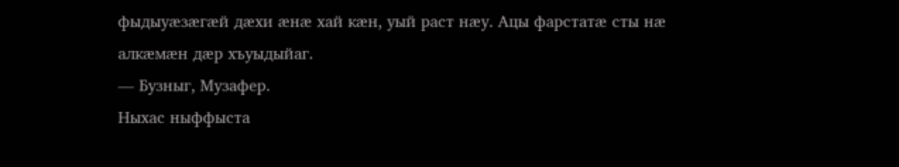фыдыуæзæгæй дæхи æнæ хай кæн, уый раст нæу. Ацы фарстатæ сты нæ алкæмæн дæр хъуыдыйаг.
— Бузныг, Музафер.
Ныхас ныффыста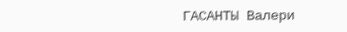ГАСАНТЫ Валери